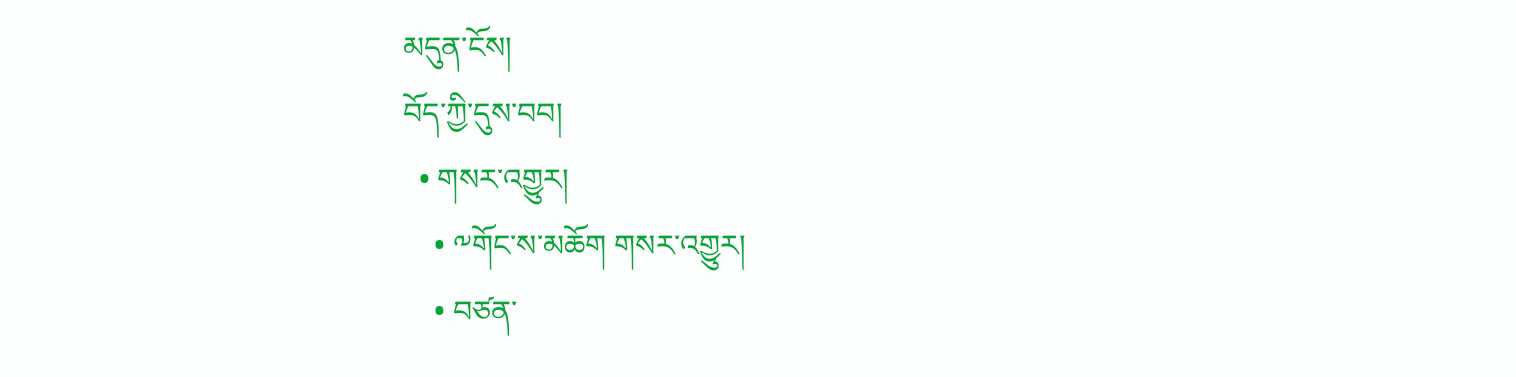མདུན་ངོས།
བོད་ཀྱི་དུས་བབ།
  • གསར་འགྱུར།
    • ༸གོང་ས་མཆོག གསར་འགྱུར།
    • བཙན་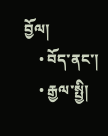བྱོལ།
    • བོད་ནང་།
    • རྒྱལ་སྤྱི།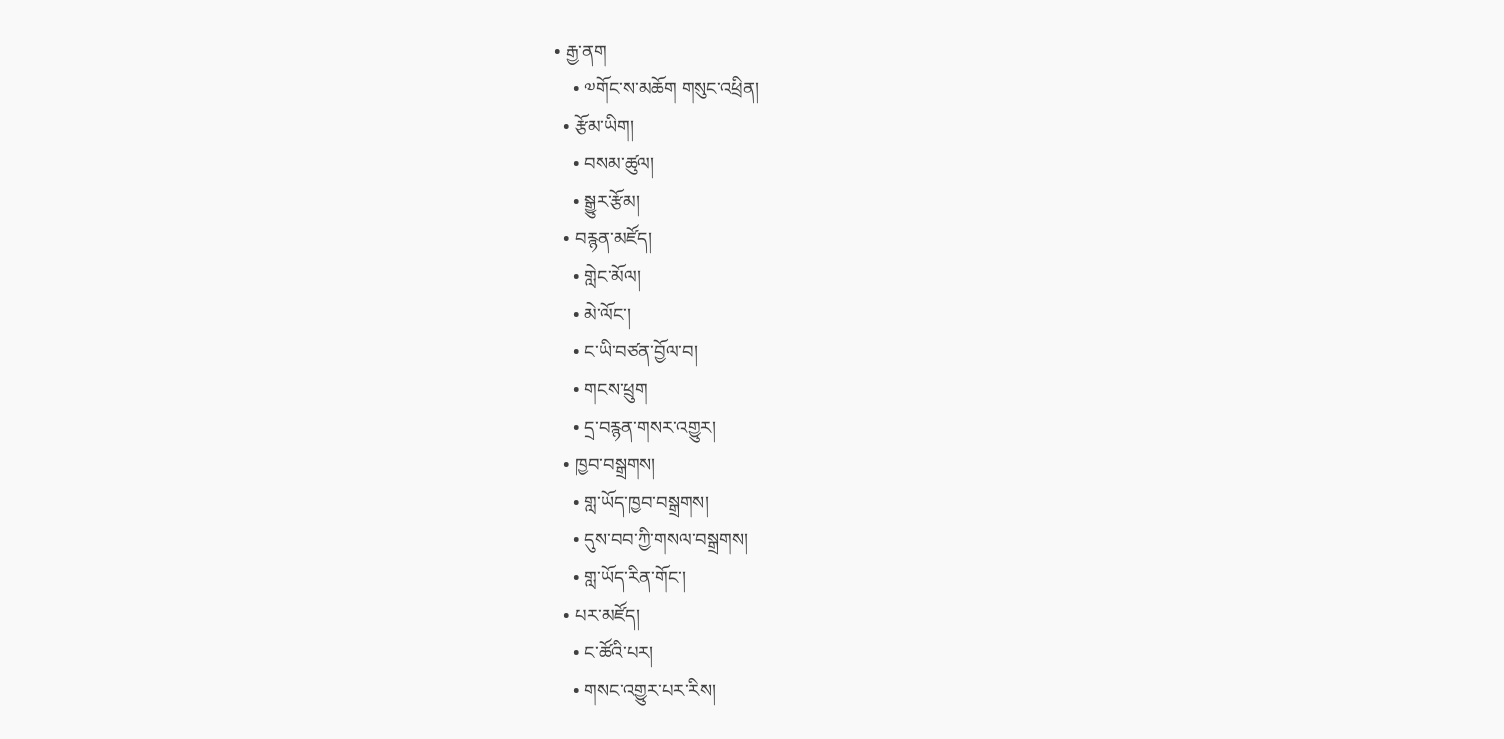• རྒྱ་ནག
    • ༧གོང་ས་མཆོག གསུང་འཕྲིན།
  • རྩོམ་ཡིག།
    • བསམ་ཚུལ།
    • སྒྱུར་རྩོམ།
  • བརྙན་མཛོད།
    • གླེང་མོལ།
    • མེ་ལོང་།
    • ང་ཡི་བཙན་བྱོལ་བ།
    • གངས་ཕྲུག
    • དྲ་བརྙན་གསར་འགྱུར།
  • ཁྱབ་བསྒྲགས།
    • གླ་ཡོད་ཁྱབ་བསྒྲགས།
    • དུས་བབ་ཀྱི་གསལ་བསྒྲགས།
    • གླ་ཡོད་རིན་གོང་།
  • པར་མཛོད།
    • ང་ཚོའི་པར།
    • གསང་འགྱུར་པར་རིས།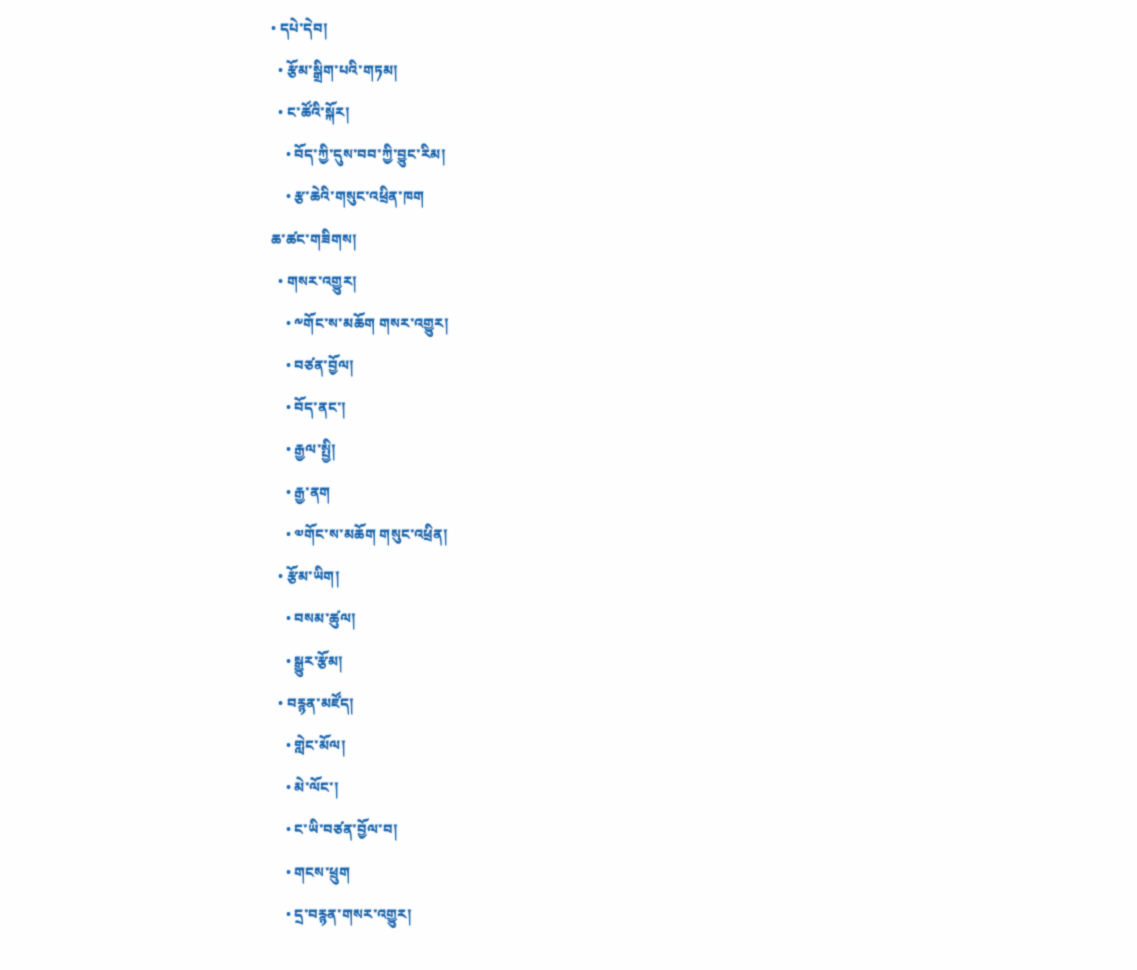• དཔེ་དེབ།
  • རྩོམ་སྒྲིག་པའི་གཏམ།
  • ང་ཚོའི་སྐོར།
    • བོད་ཀྱི་དུས་བབ་ཀྱི་བྱུང་རིམ།
    • རྩ་ཆེའི་གསུང་འཕྲིན་ཁག
ཆ་ཚང་གཟིགས།
  • གསར་འགྱུར།
    • ༸གོང་ས་མཆོག གསར་འགྱུར།
    • བཙན་བྱོལ།
    • བོད་ནང་།
    • རྒྱལ་སྤྱི།
    • རྒྱ་ནག
    • ༧གོང་ས་མཆོག གསུང་འཕྲིན།
  • རྩོམ་ཡིག།
    • བསམ་ཚུལ།
    • སྒྱུར་རྩོམ།
  • བརྙན་མཛོད།
    • གླེང་མོལ།
    • མེ་ལོང་།
    • ང་ཡི་བཙན་བྱོལ་བ།
    • གངས་ཕྲུག
    • དྲ་བརྙན་གསར་འགྱུར།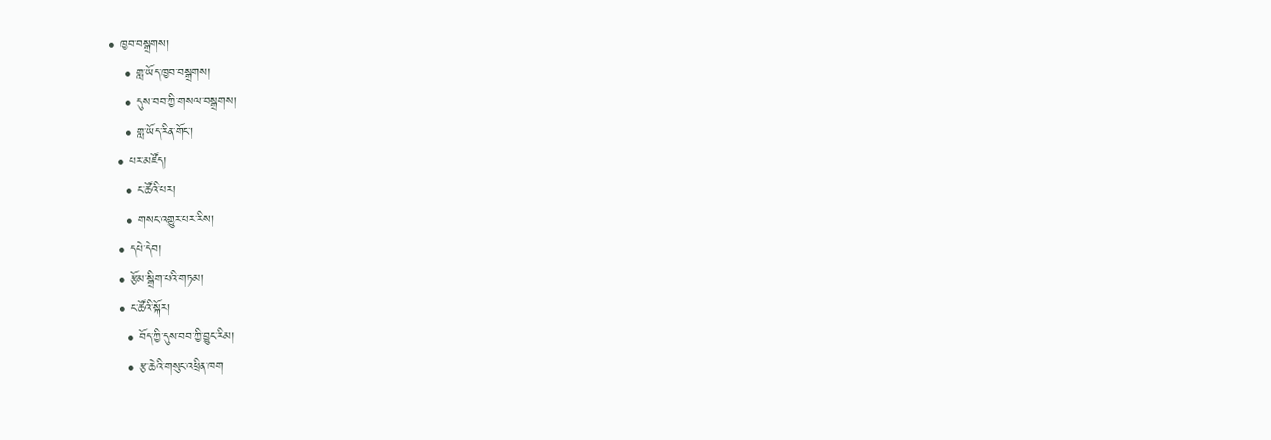• ཁྱབ་བསྒྲགས།
    • གླ་ཡོད་ཁྱབ་བསྒྲགས།
    • དུས་བབ་ཀྱི་གསལ་བསྒྲགས།
    • གླ་ཡོད་རིན་གོང་།
  • པར་མཛོད།
    • ང་ཚོའི་པར།
    • གསང་འགྱུར་པར་རིས།
  • དཔེ་དེབ།
  • རྩོམ་སྒྲིག་པའི་གཏམ།
  • ང་ཚོའི་སྐོར།
    • བོད་ཀྱི་དུས་བབ་ཀྱི་བྱུང་རིམ།
    • རྩ་ཆེའི་གསུང་འཕྲིན་ཁག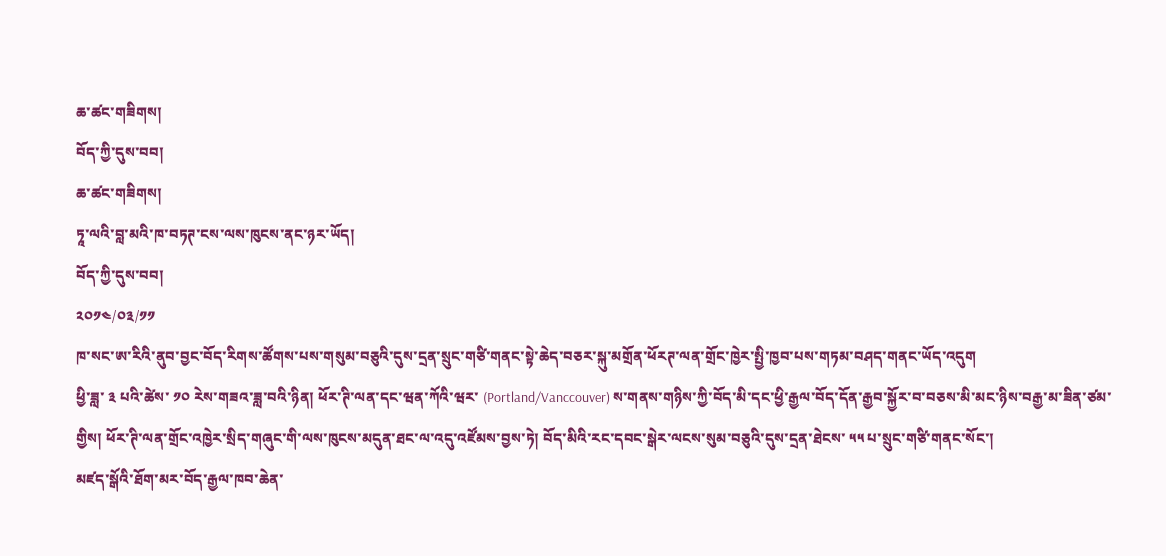ཆ་ཚང་གཟིགས།
བོད་ཀྱི་དུས་བབ།
ཆ་ཚང་གཟིགས།
ཏཱ་ལའི་བླ་མའི་ཁ་བཏཊ་ངས་ལས་ཁུངས་ནང་ཉར་ཡོད།
བོད་ཀྱི་དུས་བབ།
༢༠༡༤/༠༣/༡༡
ཁ་སང་ཨ་རིའི་ནུབ་བྱང་བོད་རིགས་ཚོགས་པས་གསུམ་བཅུའི་དུས་དྲན་སྲུང་གཙི་གནང་སྟེ་ཆེད་བཅར་སྐུ་མགྲོན་ཕོརཊ་ལན་གྲོང་ཁྱེར་སྤྱི་ཁྱབ་པས་གཏམ་བཤད་གནང་ཡོད་འདུག
ཕྱི་ཟླ་ ༣ པའི་ཚེས་ ༡༠ རེས་གཟའ་ཟླ་བའི་ཉིན། ཕོར་ཊི་ལན་དང་ཝན་ཀོའི་ཝར་ (Portland/Vanccouver) ས་གནས་གཉིས་ཀྱི་བོད་མི་དང་ཕྱི་རྒྱལ་བོད་དོན་རྒྱབ་སྐྱོར་བ་བཅས་མི་མང་ཉིས་བརྒྱ་མ་ཟིན་ཙམ་གྱིས། ཕོར་ཊི་ལན་གྲོང་འཁྱེར་སྲིད་གཞུང་གི་ལས་ཁུངས་མདུན་ཐང་ལ་འདུ་འཛོམས་བྱས་ཏེ། བོད་མིའི་རང་དབང་སྒེར་ལངས་སུམ་བཅུའི་དུས་དྲན་ཐེངས་ ༥༥ པ་སྲུང་གཙི་གནང་སོང་།
མཛད་སྒོའི་ཐོག་མར་བོད་རྒྱལ་ཁབ་ཆེན་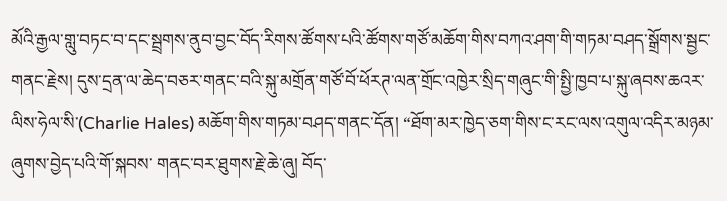མོའི་རྒྱལ་གླུ་བཏང་བ་དང་སྦྲགས་ནུབ་བྱང་བོད་རིགས་ཚོགས་པའི་ཚོགས་གཙོ་མཆོག་གིས་བཀའ་ཤག་གི་གཏམ་བཤད་སྒྲོགས་སྦྱང་གནང་རྗེས། དུས་དྲན་ལ་ཆེད་བཅར་གནང་བའི་སྐུ་མགྲོན་གཙོ་བོ་ཕོརཊ་ལན་གྲོང་འཁྱེར་སྲིད་གཞུང་གི་སྤྱི་ཁྱབ་པ་སྐུ་ཞབས་ཆའར་ལིས་ཧེལ་སི་(Charlie Hales) མཆོག་གིས་གཏམ་བཤད་གནང་དོན། “ཐོག་མར་ཁྱེད་ཅག་གིས་ང་རང་ལས་འགུལ་འདིར་མཉམ་ཞུགས་བྱེད་པའི་གོ་སྐབས་ གནང་བར་ཐུགས་རྗེ་ཆེ་ཞུ། བོད་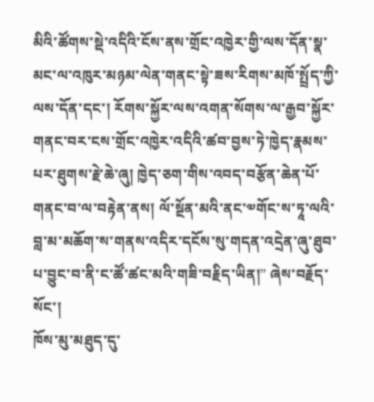མིའི་ཚོགས་སྡེ་འདིའི་ངོས་ནས་གྲོང་འཁྱེར་གྱི་ལས་དོན་སྣ་མང་ལ་འཁུར་མཉམ་ལེན་གནང་སྟེ་ཟས་རིགས་མཁོ་སྤྲོད་ཀྱི་ལས་དོན་དང་། རོགས་སྐྱོར་ལས་འགན་སོགས་ལ་རྒྱབ་སྐྱོར་གནང་བར་ངས་གྲོང་འཁྱེར་འདིའི་ཚབ་བྱས་ཏེ་ཁྱེད་རྣམས་པར་ཐུགས་རྗེ་ཆེ་ཞུ། ཁྱེད་ཅག་གིས་འབད་བརྩོན་ཆེན་པོ་གནང་བ་ལ་བརྟེན་ནས། ལོ་སྔོན་མའི་ནང་༧གོང་ས་ཏཱ་ལའི་བླ་མ་མཆོག་ས་གནས་འདིར་དངོས་སུ་གདན་འདྲེན་ཞུ་ཐུབ་པ་བྱུང་བ་ནི་ང་ཚོ་ཚང་མའི་གཟི་བརྗིད་ཡིན།” ཞེས་བརྗོད་སོང་།
ཁོས་མུ་མཐུད་དུ་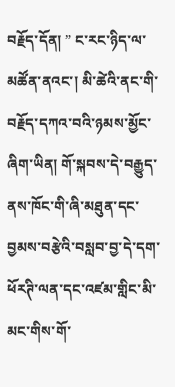བརྗོད་དོན། ” ང་རང་ཉིད་ལ་མཚོན་ནའང་། མི་ཚེའི་ནང་གི་བརྗོད་དཀའ་བའི་ཉམས་མྱོང་ཞིག་ཡིན། གོ་སྐབས་དེ་བརྒྱུད་ནས་ཁོང་གི་ཞི་མཐུན་དང་བྱམས་བརྩེའི་བསླབ་བྱ་དེ་དག་ཕོརཊི་ལན་དང་འཛམ་གླིང་མི་མང་གིས་གོ་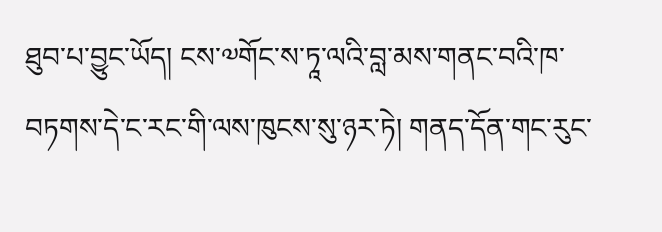ཐུབ་པ་བྱུང་ཡོད། ངས་༧གོང་ས་ཏཱ་ལའི་བླ་མས་གནང་བའི་ཁ་བཏགས་དེ་ང་རང་གི་ལས་ཁུངས་སུ་ཉར་ཏེ། གནད་དོན་གང་རུང་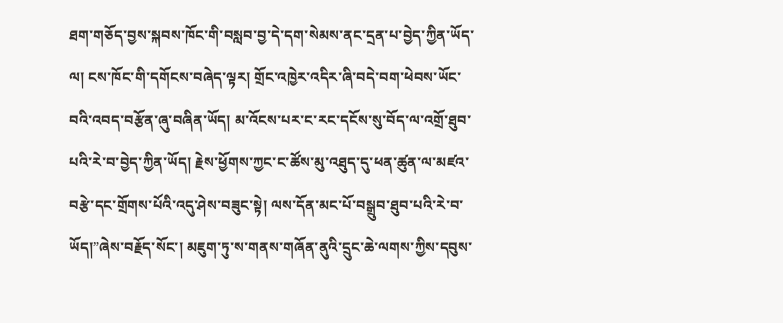ཐག་གཅོད་བྱས་སྐབས་ཁོང་གི་བསླབ་བྱ་དེ་དག་སེམས་ནང་དྲན་པ་བྱེད་ཀྱིན་ཡོད་ལ། ངས་ཁོང་གི་དགོངས་བཞེད་ལྟར། གྲོང་འཁྱེར་འདིར་ཞི་བདེ་བག་ཕེབས་ཡོང་བའི་འབད་བརྩོན་ཞུ་བཞིན་ཡོད། མ་འོངས་པར་ང་རང་དངོས་སུ་བོད་ལ་འགྲོ་ཐུབ་པའི་རེ་བ་བྱེད་ཀྱིན་ཡོད། རྗེས་ཕྱོགས་ཀྱང་ང་ཚོས་མུ་འཐུད་དུ་ཕན་ཚུན་ལ་མཛའ་བརྩེ་དང་གྲོགས་པོའི་འདུ་ཤེས་བཟུང་སྟེ། ལས་དོན་མང་པོ་བསྒྲུབ་ཐུབ་པའི་རེ་བ་ཡོད།”ཞེས་བརྗོད་སོང་། མཇུག་ཏུ་ས་གནས་གཞོན་ནུའི་དྲུང་ཆེ་ལགས་ཀྱིས་དབུས་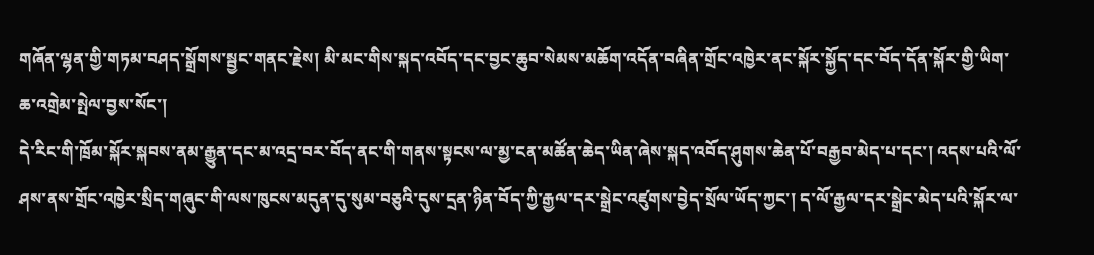གཞོན་ལྷན་གྱི་གཏམ་བཤད་སྒྲོགས་སྦྱང་གནང་རྗེས། མི་མང་གིས་སྐད་འབོད་དང་བྱང་ཆུབ་སེམས་མཆོག་འདོན་བཞིན་གྲོང་འཁྱེར་ནང་སྐོར་སྐྱོད་དང་བོད་དོན་སྐོར་གྱི་ཡིག་ཆ་འགྲེམ་སྤེལ་བྱས་སོང་།
དེ་རིང་གི་ཁྲོམ་སྐོར་སྐབས་ནམ་རྒྱུན་དང་མ་འདྲ་བར་བོད་ནང་གི་གནས་སྟངས་ལ་མྱ་ངན་མཚོན་ཆེད་ཡིན་ཞེས་སྐད་འབོད་ཤུགས་ཆེན་པོ་བརྒྱབ་མེད་པ་དང་། འདས་པའི་ལོ་ཤས་ནས་གྲོང་འཁྱེར་སྲིད་གཞུང་གི་ལས་ཁུངས་མདུན་དུ་སུམ་བཅུའི་དུས་དྲན་ཉིན་བོད་ཀྱི་རྒྱལ་དར་སྒྲེང་འཛུགས་བྱེད་སྲོལ་ཡོད་ཀྱང་། ད་ལོ་རྒྱལ་དར་སྒྲེང་མེད་པའི་སྐོར་ལ་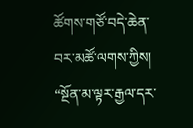ཚོགས་གཙོ་བདེ་ཆེན་བར་མཚོ་ལགས་ཀྱིས། “སྔོན་མ་ལྟར་རྒྱལ་དར་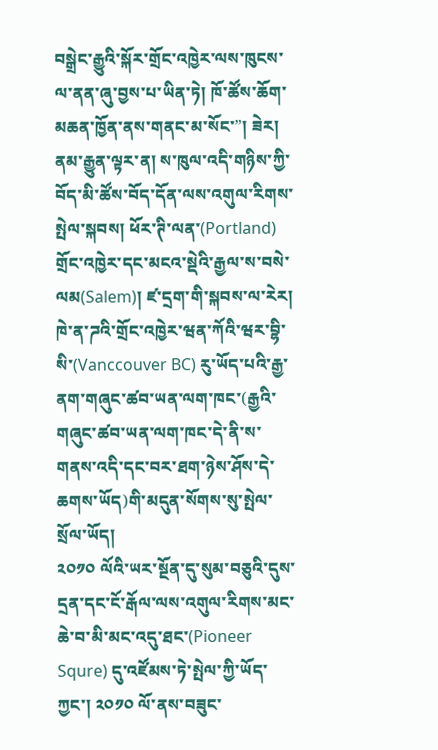བསྒྲེང་རྒྱུའི་སྐོར་གྲོང་འཁྱེར་ལས་ཁུངས་ལ་ནན་ཞུ་བྱས་པ་ཡིན་ཏེ། ཁོ་ཚོས་ཆོག་མཆན་ཁྱོན་ནས་གནང་མ་སོང་”། ཟེར།
ནམ་རྒྱུན་ལྟར་ན། ས་ཁུལ་འདི་གཉིས་ཀྱི་བོད་མི་ཚོས་བོད་དོན་ལས་འགུལ་རིགས་སྤེལ་སྐབས། ཕོར་ཊི་ལན་(Portland) གྲོང་འཁྱེར་དང་མངའ་སྡེའི་རྒྱལ་ས་བསེ་ལམ(Salem)། ཛ་དྲག་གི་སྐབས་ལ་རེར། ཁེ་ན་ཌའི་གྲོང་འཁྱེར་ཝན་ཀོའི་ཝར་བྷི་སི་(Vanccouver BC) རུ་ཡོད་པའི་རྒྱ་ནག་གཞུང་ཚབ་ཡན་ལག་ཁང་(རྒྱའི་གཞུང་ཚབ་ཡན་ལག་ཁང་དེ་ནི་ས་གནས་འདི་དང་བར་ཐག་ཉེས་ཤོས་དེ་ཆགས་ཡོད)གི་མདུན་སོགས་སུ་སྤེལ་སྲོལ་ཡོད།
༢༠༡༠ ལོའི་ཡར་སྔོན་དུ་སུམ་བཅུའི་དུས་དྲན་དང་ངོ་རྒོལ་ལས་འགུལ་རིགས་མང་ཆེ་བ་མི་མང་འདུ་ཐང་(Pioneer Squre) དུ་འཛོམས་ཏེ་སྤེལ་ཀྱི་ཡོད་ཀྱང་། ༢༠༡༠ ལོ་ནས་བཟུང་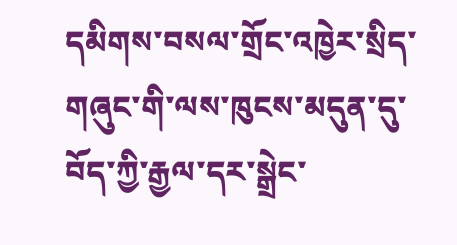དམིགས་བསལ་གྲོང་འཁྱེར་སྲིད་གཞུང་གི་ལས་ཁུངས་མདུན་དུ་བོད་ཀྱི་རྒྱལ་དར་སྒྲེང་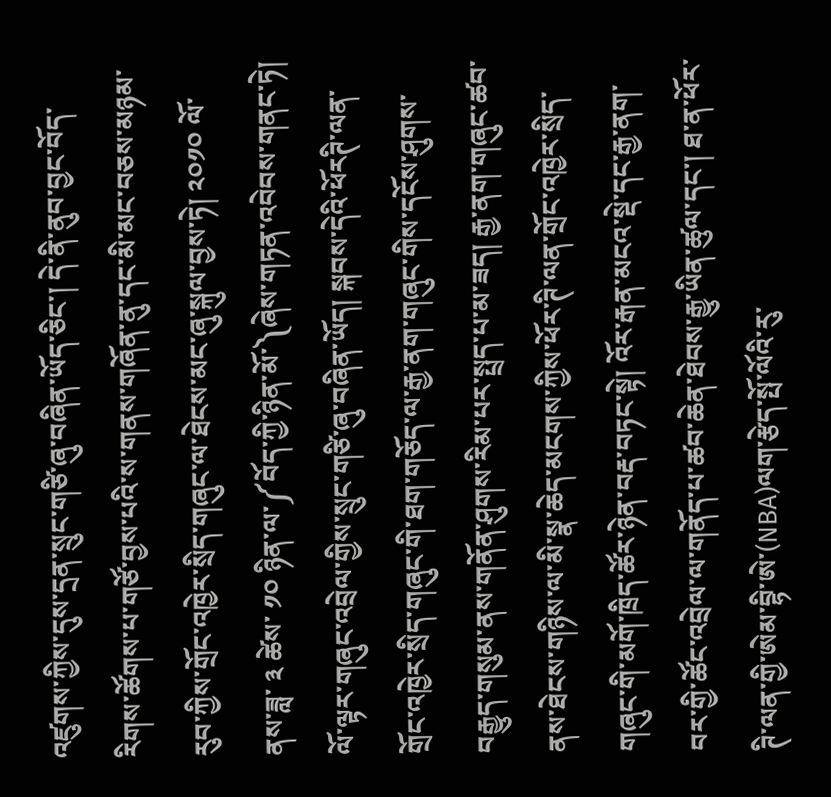འཛུགས་ཀྱིས་དུས་དྲན་སྲུང་གཙི་ཞུ་བཞིན་ཡོད་ཅིང་། དེ་ནི་ནུབ་བྱང་བོད་རིགས་ཚོགས་པ་གཙོ་བྱས་པའི་ས་གནས་གཞོན་ནུ་དང་མི་མང་བཅས་མཉམ་རུབ་ཀྱིས་གྲོང་འཁྱེར་སྲིད་གཞུང་ལ་ཐེངས་མང་ཞུ་སྐུལ་བྱས་ཏེ། ༢༠༡༠ ལོ་ནས་ཟླ་ ༣ ཚེས་ ༡༠ ཉིན་ལ་༼བོད་ཀྱི་ཉིན་མོ་༽ཞེས་གཏན་འབེབས་གནང་ཏེ། ལོ་ལྟར་གཞུང་འབྲེལ་གྱིས་སྲུང་གཙི་ཞུ་བཞིན་ཡོད། སྐབས་དེའི་ཕོརཊི་ལན་གྲོང་འཁྱེར་སྲིད་གཞུང་གི་ཐག་གཅོད་ལ་རྒྱ་ནག་གཞུང་གིས་དངོས་ཤུགས་བརྒྱུད་གསུམ་ནས་གནོན་ཤུགས་རིམ་པར་སྤྲད་པ་མ་ཟད། རྒྱ་ནག་གཞུང་ཚབ་ནས་ཐེངས་གཉིས་ལ་མི་སྣ་ཆེད་མངགས་ཀྱིས་ཕོར་ཊི་ལན་གྲོང་འཁྱེར་སྲིད་གཞུང་གི་མགོ་ཁྲིད་ཚོར་ཉེན་བརྡ་བཏང་སྟེ། འོར་རྒན་མངའ་སྡེ་དང་རྒྱ་ནག་བར་གྱི་ཚོང་འབྲེལ་ལ་གནོད་པ་ཚབ་ཆེན་ཐེབས་རྒྱུ་ཡིན་ཚུལ་དང་། ཐ་ན་ཕོར་ཊི་ལན་གྱི་ཨེམ་བྷི་ཨེ་(NBA)ལག་རྩེད་སྤོ་ལོའི་རུ་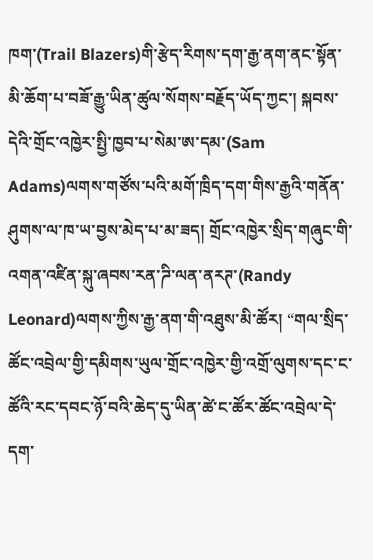ཁག་(Trail Blazers)གི་རྩེད་རིགས་དག་རྒྱ་ནག་ནང་སྟོན་མི་ཆོག་པ་བཟོ་རྒྱུ་ཡིན་ཚུལ་སོགས་བརྗོད་ཡོད་ཀྱང་། སྐབས་དེའི་གྲོང་འཁྱེར་སྤྱི་ཁྱབ་པ་སེམ་ཨ་དམ་(Sam Adams)ལགས་གཙོས་པའི་མགོ་ཁྲིད་དག་གིས་རྒྱའི་གནོན་ཤུགས་ལ་ཁ་ཡ་བྱས་མེད་པ་མ་ཟད། གྲོང་འཁྱེར་སྲིད་གཞུང་གི་འགན་འཛིན་སྐུ་ཞབས་རན་ཌི་ལན་ནརཊ་(Randy Leonard)ལགས་ཀྱིས་རྒྱ་ནག་གི་འཐུས་མི་ཚོར། “གལ་སྲིད་ཚོང་འབྲེལ་གྱི་དམིགས་ཡུལ་གྲོང་འཁྱེར་གྱི་འགྲོ་ལུགས་དང་ང་ཚོའི་རང་དབང་ཉོ་བའི་ཆེད་དུ་ཡིན་ཚེ་ང་ཚོར་ཚོང་འབྲེལ་དེ་དག་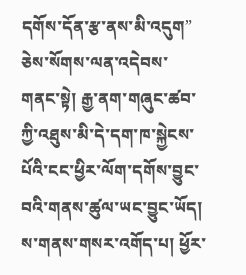དགོས་དོན་རྩ་ནས་མི་འདུག” ཅེས་སོགས་ལན་འདེབས་གནང་སྟེ། རྒྱ་ནག་གཞུང་ཚབ་ཀྱི་འཐུས་མི་དེ་དག་ཁ་སྐྱེངས་པོའི་ངང་ཕྱིར་ལོག་དགོས་བྱུང་བའི་གནས་ཚུལ་ཡང་བྱུང་ཡོད།
ས་གནས་གསར་འགོད་པ། ཕྱོར་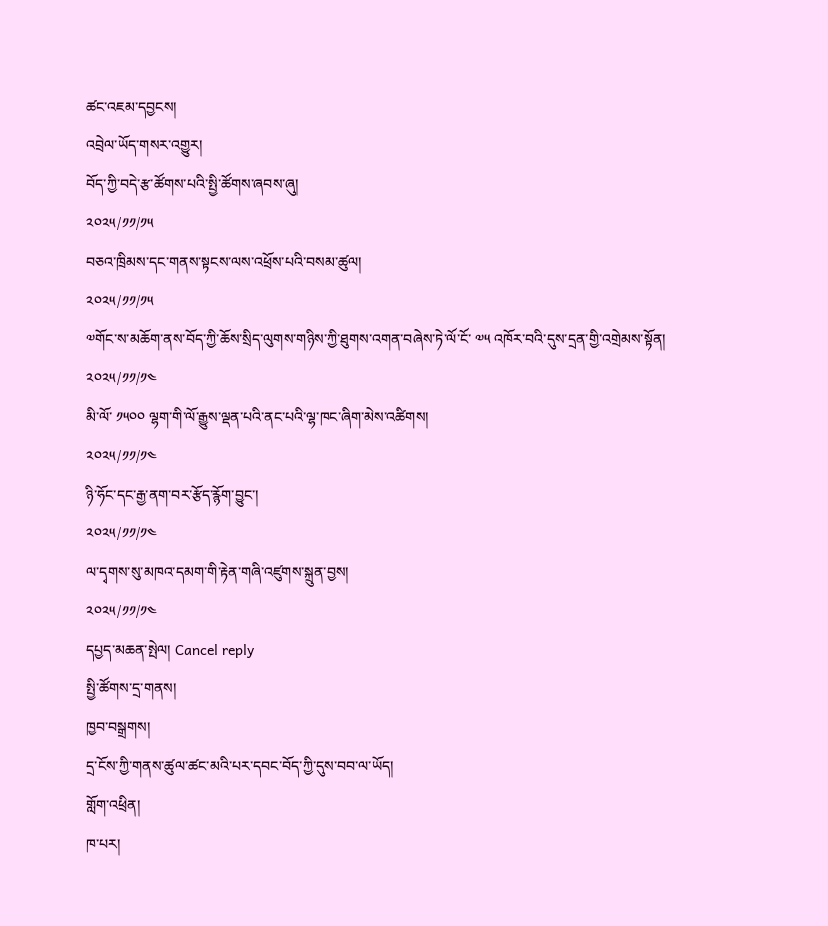ཚང་འཇམ་དབྱངས།
འབྲེལ་ཡོད་གསར་འགྱུར།
བོད་ཀྱི་བདེ་རྩ་ཚོགས་པའི་སྤྱི་ཚོགས་ཞབས་ཞུ།
༢༠༢༥/༡༡/༡༥
བཅའ་ཁྲིམས་དང་གནས་སྟངས་ལས་འཕྲོས་པའི་བསམ་ཚུལ།
༢༠༢༥/༡༡/༡༥
༧གོང་ས་མཆོག་ནས་བོད་ཀྱི་ཆོས་སྲིད་ལུགས་གཉིས་ཀྱི་ཐུགས་འགན་བཞེས་ཏེ་ལོ་ངོ་ ༧༥ འཁོར་བའི་དུས་དྲན་གྱི་འགྲེམས་སྟོན།
༢༠༢༥/༡༡/༡༤
མི་ལོ་ ༡༥༠༠ ལྷག་གི་ལོ་རྒྱུས་ལྡན་པའི་ནང་པའི་ལྷ་ཁང་ཞིག་མེས་འཚིགས།
༢༠༢༥/༡༡/༡༤
ཉི་ཧོང་དང་རྒྱ་ནག་བར་རྩོད་རྙོག་བྱུང་།
༢༠༢༥/༡༡/༡༤
ལ་དྭགས་སུ་མཁའ་དམག་གི་རྟེན་གཞི་འཛུགས་སྐྲུན་བྱས།
༢༠༢༥/༡༡/༡༤
དཔྱད་མཆན་སྤེལ། Cancel reply
སྤྱི་ཚོགས་དྲ་གནས།
ཁྱབ་བསྒྲགས།
དྲ་ངོས་ཀྱི་གནས་ཚུལ་ཚང་མའི་པར་དབང་བོད་ཀྱི་དུས་བབ་ལ་ཡོད།
གློག་འཕྲིན།
ཁ་པར།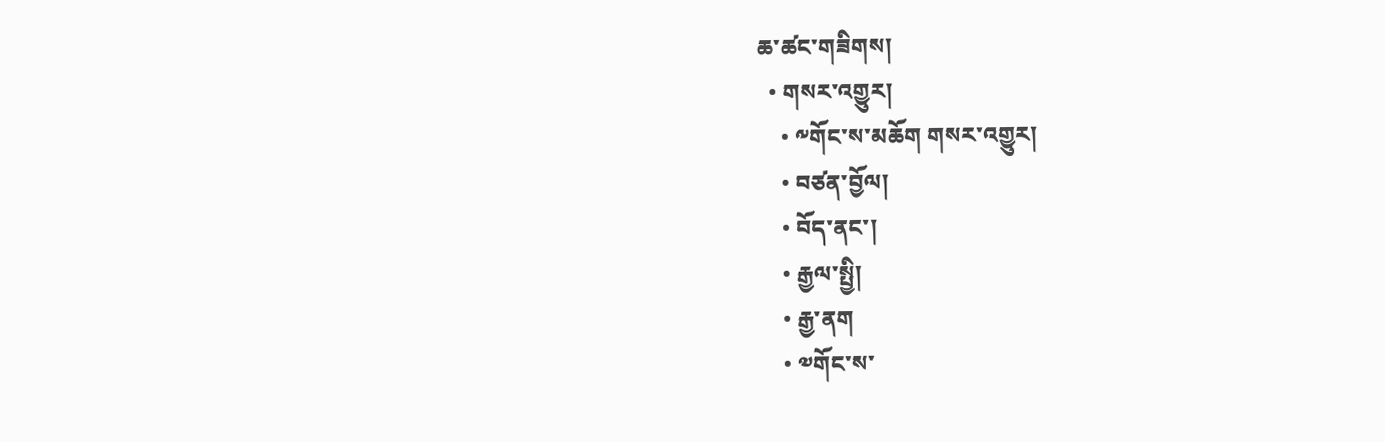ཆ་ཚང་གཟིགས།
  • གསར་འགྱུར།
    • ༸གོང་ས་མཆོག གསར་འགྱུར།
    • བཙན་བྱོལ།
    • བོད་ནང་།
    • རྒྱལ་སྤྱི།
    • རྒྱ་ནག
    • ༧གོང་ས་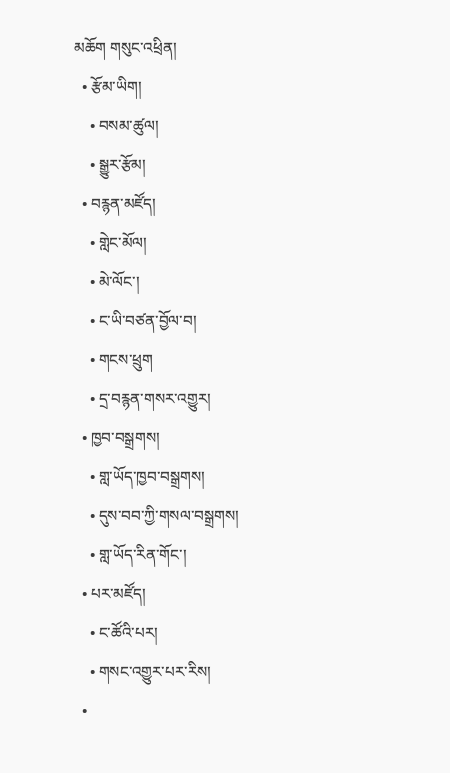མཆོག གསུང་འཕྲིན།
  • རྩོམ་ཡིག།
    • བསམ་ཚུལ།
    • སྒྱུར་རྩོམ།
  • བརྙན་མཛོད།
    • གླེང་མོལ།
    • མེ་ལོང་།
    • ང་ཡི་བཙན་བྱོལ་བ།
    • གངས་ཕྲུག
    • དྲ་བརྙན་གསར་འགྱུར།
  • ཁྱབ་བསྒྲགས།
    • གླ་ཡོད་ཁྱབ་བསྒྲགས།
    • དུས་བབ་ཀྱི་གསལ་བསྒྲགས།
    • གླ་ཡོད་རིན་གོང་།
  • པར་མཛོད།
    • ང་ཚོའི་པར།
    • གསང་འགྱུར་པར་རིས།
  •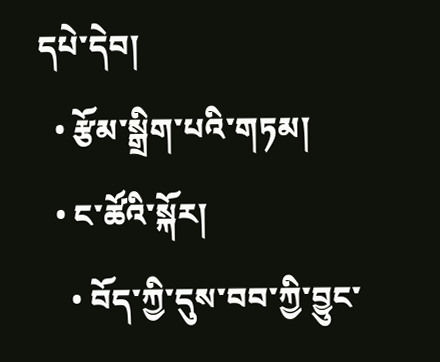དཔེ་དེབ།
  • རྩོམ་སྒྲིག་པའི་གཏམ།
  • ང་ཚོའི་སྐོར།
    • བོད་ཀྱི་དུས་བབ་ཀྱི་བྱུང་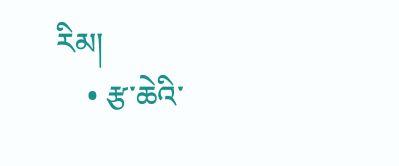རིམ།
    • རྩ་ཆེའི་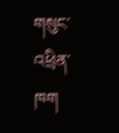གསུང་འཕྲིན་ཁག